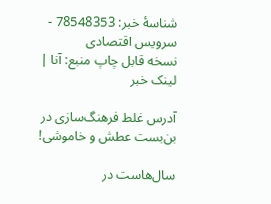شناسهٔ خبر: 78548353 - سرویس اقتصادی
نسخه قابل چاپ منبع: آنا | لینک خبر

آدرس غلط فرهنگ‌سازی در بن‌بست عطش و خاموشی!

سال‌هاست در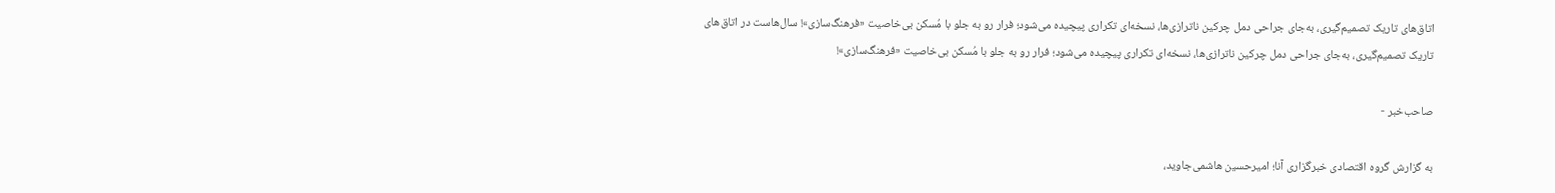اتاق‌های تاریک تصمیم‌گیری، به‌جای جراحی دمل چرکین ناترازی‌ها، نسخه‌ای تکراری پیچیده می‌شود؛ فرار رو به جلو با مُسکن بی‌خاصیت «فرهنگ‌سازی»! سال‌هاست در اتاق‌های تاریک تصمیم‌گیری، به‌جای جراحی دمل چرکین ناترازی‌ها، نسخه‌ای تکراری پیچیده می‌شود؛ فرار رو به جلو با مُسکن بی‌خاصیت «فرهنگ‌سازی»!

صاحب‌خبر -

به گزارش گروه اقتصادی خبرگزاری آنا؛ امیرحسین هاشمی‌جاوید،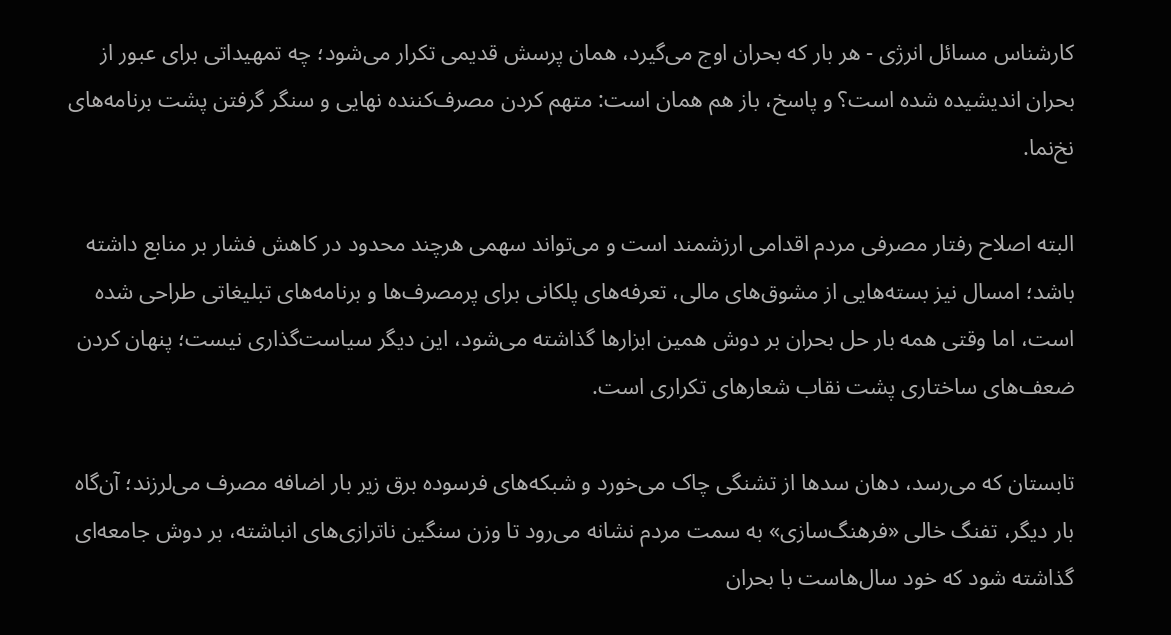کارشناس مسائل انرژی - هر بار که بحران اوج می‌گیرد، همان پرسش قدیمی تکرار می‌شود؛ چه تمهیداتی برای عبور از بحران اندیشیده شده است؟ و پاسخ، باز هم همان است: متهم کردن مصرف‌کننده نهایی و سنگر گرفتن پشت برنامه‌های نخ‌نما.

البته اصلاح رفتار مصرفی مردم اقدامی ارزشمند است و می‌تواند سهمی هرچند محدود در کاهش فشار بر منابع داشته باشد؛ امسال نیز بسته‌هایی از مشوق‌های مالی، تعرفه‌های پلکانی برای پرمصرف‌ها و برنامه‌های تبلیغاتی طراحی شده است، اما وقتی همه بار حل بحران بر دوش همین ابزار‌ها گذاشته می‌شود، این دیگر سیاست‌گذاری نیست؛ پنهان کردن ضعف‌های ساختاری پشت نقاب شعار‌های تکراری است.

تابستان که می‌رسد، دهان سد‌ها از تشنگی چاک می‌خورد و شبکه‌های فرسوده برق زیر بار اضافه مصرف می‌لرزند؛ آن‌گاه بار دیگر، تفنگ خالی «فرهنگ‌سازی» به سمت مردم نشانه می‌رود تا وزن سنگین ناترازی‌های انباشته، بر دوش جامعه‌ای گذاشته شود که خود سال‌هاست با بحران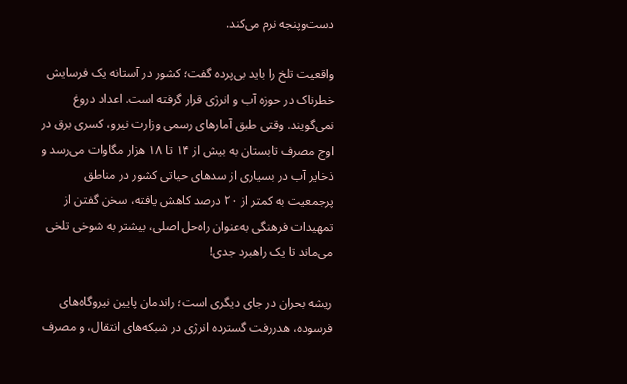دست‌وپنجه نرم می‌کند.

واقعیت تلخ را باید بی‌پرده گفت؛ کشور در آستانه یک فرسایش خطرناک در حوزه آب و انرژی قرار گرفته است. اعداد دروغ نمی‌گویند. وقتی طبق آمار‌های رسمی وزارت نیرو، کسری برق در اوج مصرف تابستان به بیش از ۱۴ تا ۱۸ هزار مگاوات می‌رسد و ذخایر آب در بسیاری از سد‌های حیاتی کشور در مناطق پرجمعیت به کمتر از ۲۰ درصد کاهش یافته، سخن گفتن از تمهیدات فرهنگی به‌عنوان راه‌حل اصلی، بیشتر به شوخی تلخی می‌ماند تا یک راهبرد جدی!

ریشه بحران در جای دیگری است؛ راندمان پایین نیروگاه‌های فرسوده، هدررفت گسترده انرژی در شبکه‌های انتقال، و مصرف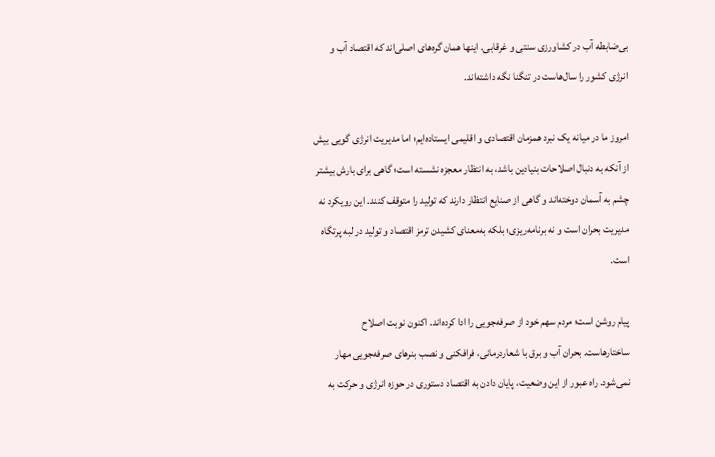بی‌ضابطه آب در کشاورزی سنتی و غرقابی. اینها همان گره‌های اصلی‌اند که اقتصاد آب و انرژی کشور را سال‌هاست در تنگنا نگه داشته‌اند.

امروز ما در میانه یک نبرد همزمان اقتصادی و اقلیمی ایستاده‌ایم؛ اما مدیریت انرژی گویی بیش از آنکه به دنبال اصلاحات بنیادین باشد، به انتظار معجزه نشسته است؛ گاهی برای بارش بیشتر چشم به آسمان دوخته‌اند و گاهی از صنایع انتظار دارند که تولید را متوقف کنند. این رویکرد نه مدیریت بحران است و نه برنامه‌ریزی؛ بلکه به‌معنای کشیدن ترمز اقتصاد و تولید در لبه پرتگاه است.

پیام روشن است؛ مردم سهم خود از صرفه‌جویی را ادا کرده‌اند. اکنون نوبت اصلاح ساختارهاست. بحران آب و برق با شعاردرمانی، فرافکنی و نصب بنر‌های صرفه‌جویی مهار نمی‌شود. راه عبور از این وضعیت، پایان دادن به اقتصاد دستوری در حوزه انرژی و حرکت به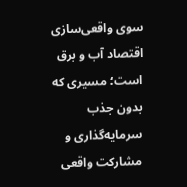سوی واقعی‌سازی اقتصاد آب و برق است؛ مسیری که بدون جذب سرمایه‌گذاری و مشارکت واقعی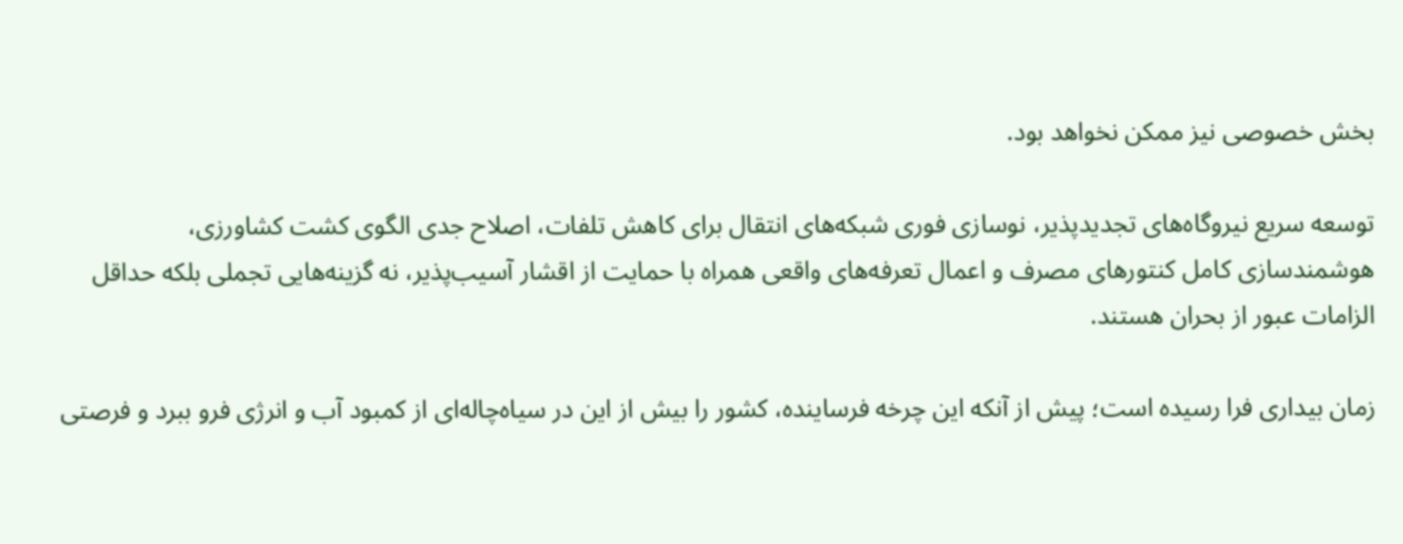بخش خصوصی نیز ممکن نخواهد بود.

توسعه سریع نیروگاه‌های تجدیدپذیر، نوسازی فوری شبکه‌های انتقال برای کاهش تلفات، اصلاح جدی الگوی کشت کشاورزی، هوشمندسازی کامل کنتور‌های مصرف و اعمال تعرفه‌های واقعی همراه با حمایت از اقشار آسیب‌پذیر، نه گزینه‌هایی تجملی بلکه حداقل الزامات عبور از بحران هستند.

زمان بیداری فرا رسیده است؛ پیش از آنکه این چرخه فرساینده، کشور را بیش از این در سیاه‌چاله‌ای از کمبود آب و انرژی فرو ببرد و فرصتی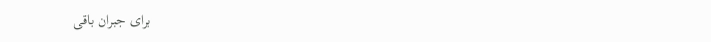برای جبران باقی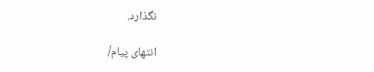نگذارد.

انتهای پیام/